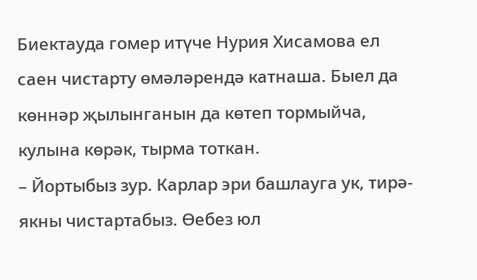Биектауда гомер итүче Нурия Хисамова ел саен чистарту өмәләрендә катнаша. Быел да көннәр җылынганын да көтеп тормыйча, кулына көрәк, тырма тоткан.
– Йортыбыз зур. Карлар эри башлауга ук, тирә-якны чистартабыз. Өебез юл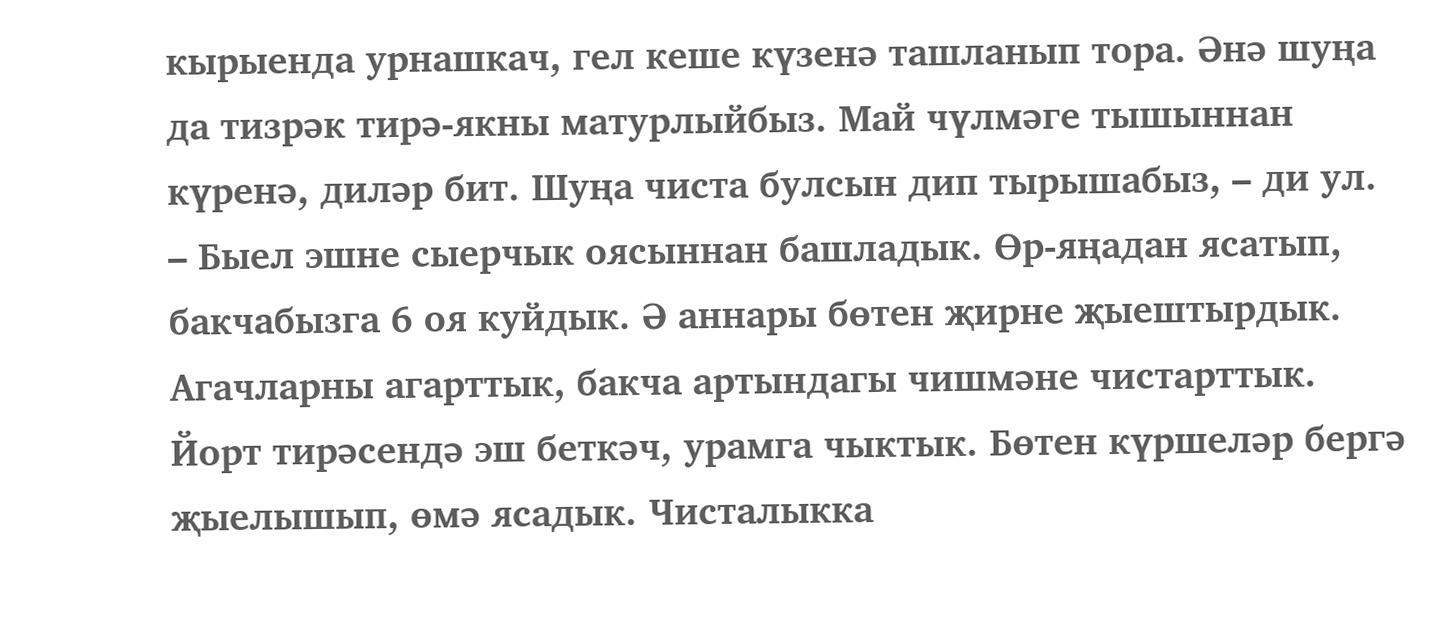кырыенда урнашкач, гел кеше күзенә ташланып тора. Әнә шуңа да тизрәк тирә-якны матурлыйбыз. Май чүлмәге тышыннан күренә, диләр бит. Шуңа чиста булсын дип тырышабыз, – ди ул. – Быел эшне сыерчык оясыннан башладык. Өр-яңадан ясатып, бакчабызга 6 оя куйдык. Ә аннары бөтен җирне җыештырдык. Агачларны агарттык, бакча артындагы чишмәне чистарттык. Йорт тирәсендә эш беткәч, урамга чыктык. Бөтен күршеләр бергә җыелышып, өмә ясадык. Чисталыкка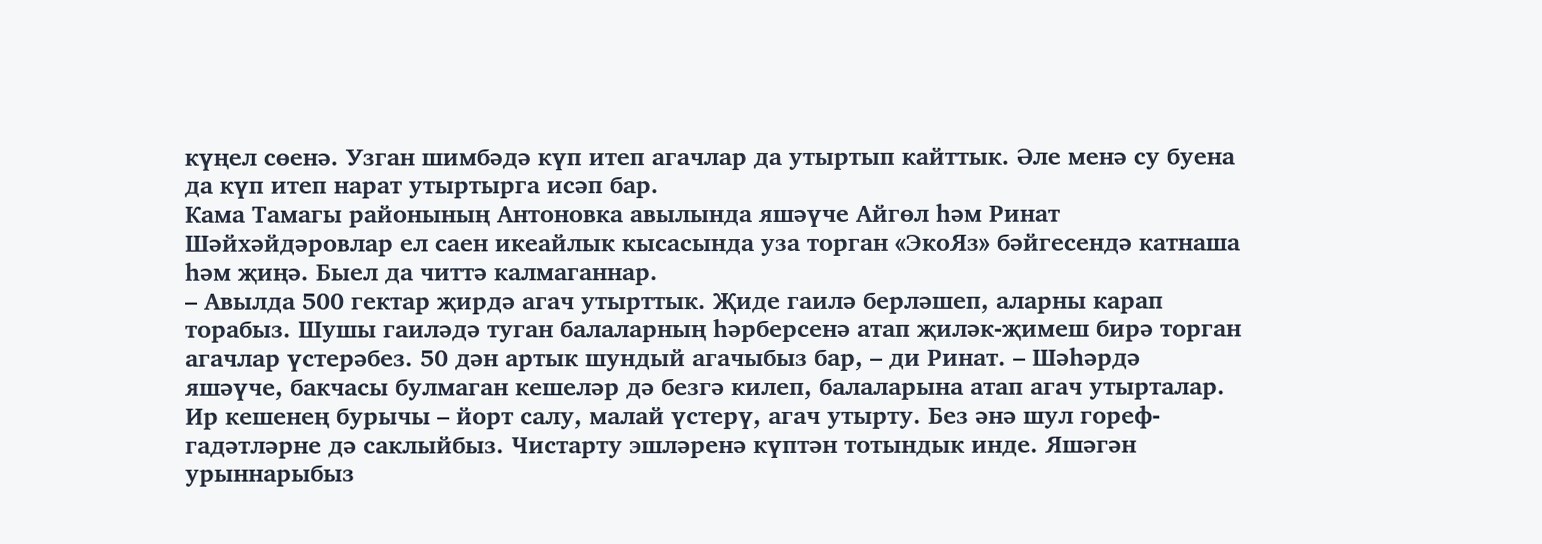күңел сөенә. Узган шимбәдә күп итеп агачлар да утыртып кайттык. Әле менә су буена да күп итеп нарат утыртырга исәп бар.
Кама Тамагы районының Антоновка авылында яшәүче Айгөл һәм Ринат Шәйхәйдәровлар ел саен икеайлык кысасында уза торган «ЭкоЯз» бәйгесендә катнаша һәм җиңә. Быел да читтә калмаганнар.
– Авылда 500 гектар җирдә агач утырттык. Җиде гаилә берләшеп, аларны карап торабыз. Шушы гаиләдә туган балаларның һәрберсенә атап җиләк-җимеш бирә торган агачлар үстерәбез. 50 дән артык шундый агачыбыз бар, – ди Ринат. – Шәһәрдә яшәүче, бакчасы булмаган кешеләр дә безгә килеп, балаларына атап агач утырталар. Ир кешенең бурычы – йорт салу, малай үстерү, агач утырту. Без әнә шул гореф-гадәтләрне дә саклыйбыз. Чистарту эшләренә күптән тотындык инде. Яшәгән урыннарыбыз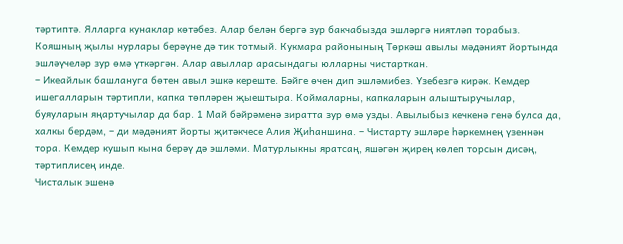тәртиптә. Ялларга кунаклар көтәбез. Алар белән бергә зур бакчабызда эшләргә ниятләп торабыз.
Кояшның җылы нурлары берәүне дә тик тотмый. Кукмара районының Төркәш авылы мәдәният йортында эшләүчеләр зур өмә үткәргән. Алар авыллар арасындагы юлларны чистарткан.
– Икеайлык башлануга бөтен авыл эшкә кереште. Бәйге өчен дип эшләмибез. Үзебезгә кирәк. Кемдер ишегалларын тәртипли, капка төпләрен җыештыра. Коймаларны, капкаларын алыштыручылар, буяуларын яңартучылар да бар. 1 Май бәйрәменә зиратта зур өмә узды. Авылыбыз кечкенә генә булса да, халкы бердәм, – ди мәдәният йорты җитәкчесе Алия Җиһаншина. – Чистарту эшләре һәркемнең үзеннән тора. Кемдер кушып кына берәү дә эшләми. Матурлыкны яратсаң, яшәгән җирең көлеп торсын дисәң, тәртиплисең инде.
Чисталык эшенә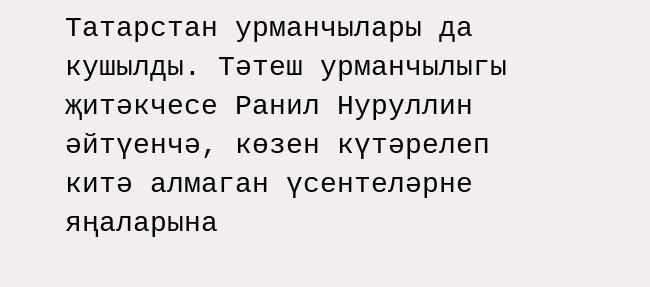Татарстан урманчылары да кушылды. Тәтеш урманчылыгы җитәкчесе Ранил Нуруллин әйтүенчә, көзен күтәрелеп китә алмаган үсентеләрне яңаларына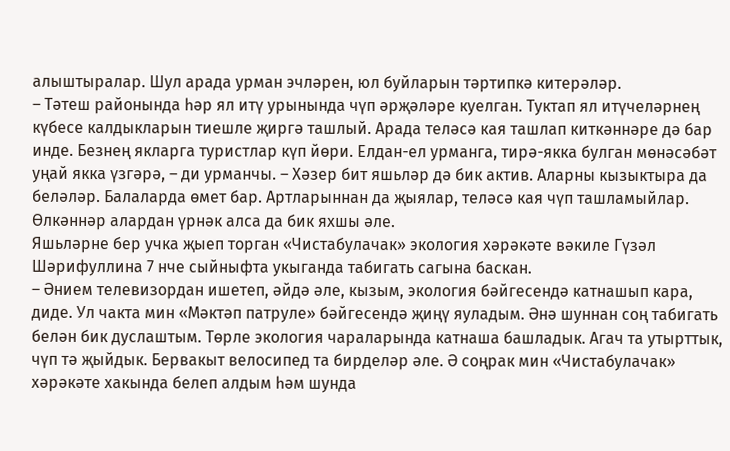алыштыралар. Шул арада урман эчләрен, юл буйларын тәртипкә китерәләр.
– Тәтеш районында һәр ял итү урынында чүп әрҗәләре куелган. Туктап ял итүчеләрнең күбесе калдыкларын тиешле җиргә ташлый. Арада теләсә кая ташлап киткәннәре дә бар инде. Безнең якларга туристлар күп йөри. Елдан-ел урманга, тирә-якка булган мөнәсәбәт уңай якка үзгәрә, – ди урманчы. – Хәзер бит яшьләр дә бик актив. Аларны кызыктыра да беләләр. Балаларда өмет бар. Артларыннан да җыялар, теләсә кая чүп ташламыйлар. Өлкәннәр алардан үрнәк алса да бик яхшы әле.
Яшьләрне бер учка җыеп торган «Чистабулачак» экология хәрәкәте вәкиле Гүзәл Шәрифуллина 7 нче сыйныфта укыганда табигать сагына баскан.
– Әнием телевизордан ишетеп, әйдә әле, кызым, экология бәйгесендә катнашып кара, диде. Ул чакта мин «Мәктәп патруле» бәйгесендә җиңү яуладым. Әнә шуннан соң табигать белән бик дуслаштым. Төрле экология чараларында катнаша башладык. Агач та утырттык, чүп тә җыйдык. Бервакыт велосипед та бирделәр әле. Ә соңрак мин «Чистабулачак» хәрәкәте хакында белеп алдым һәм шунда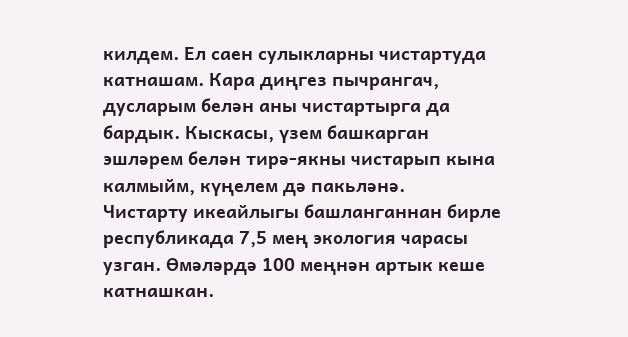килдем. Ел саен сулыкларны чистартуда катнашам. Кара диңгез пычрангач, дусларым белән аны чистартырга да бардык. Кыскасы, үзем башкарган эшләрем белән тирә-якны чистарып кына калмыйм, күңелем дә пакьләнә.
Чистарту икеайлыгы башланганнан бирле республикада 7,5 мең экология чарасы узган. Өмәләрдә 100 меңнән артык кеше катнашкан.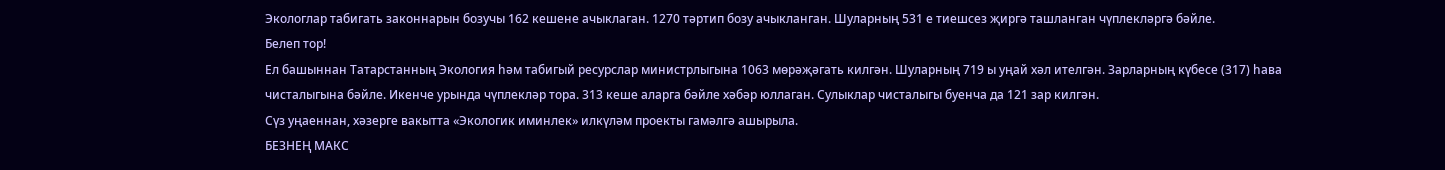Экологлар табигать законнарын бозучы 162 кешене ачыклаган. 1270 тәртип бозу ачыкланган. Шуларның 531 е тиешсез җиргә ташланган чүплекләргә бәйле.
Белеп тор!
Ел башыннан Татарстанның Экология һәм табигый ресурслар министрлыгына 1063 мөрәҗәгать килгән. Шуларның 719 ы уңай хәл ителгән. Зарларның күбесе (317) һава чисталыгына бәйле. Икенче урында чүплекләр тора. 313 кеше аларга бәйле хәбәр юллаган. Сулыклар чисталыгы буенча да 121 зар килгән.
Сүз уңаеннан, хәзерге вакытта «Экологик иминлек» илкүләм проекты гамәлгә ашырыла.
БЕЗНЕҢ МАКС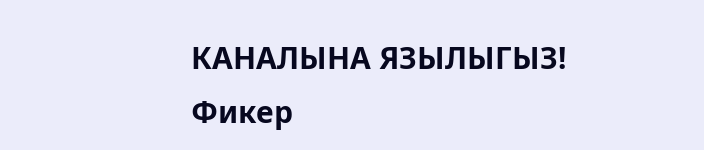КАНАЛЫНА ЯЗЫЛЫГЫЗ!
Фикер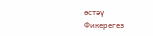өстәү
Фикерегез